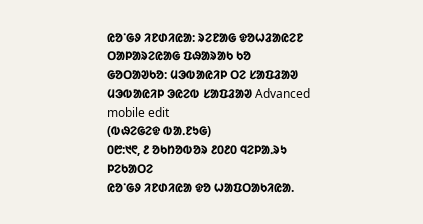ᱭᱚᱸᱜᱽ ᱤᱱᱰᱤᱭᱟ: ᱨᱮᱱᱟᱜ ᱫᱚᱦᱲᱟᱭᱮᱱ ᱛᱟᱞᱟᱨᱮᱭᱟᱜ ᱯᱷᱟᱨᱟᱠ ᱠᱚ
ᱜᱚᱛᱟᱣᱠᱚ: ᱢᱳᱵᱟᱭᱤᱞ ᱛᱮ ᱥᱟᱯᱲᱟᱣ ᱢᱳᱵᱟᱭᱤᱞ ᱳᱭᱮᱵ ᱥᱟᱯᱲᱟᱣ Advanced mobile edit
(ᱵᱷᱮᱜᱮᱫ ᱵᱟᱹᱱᱩᱜ)
᱐᱘:᱑᱖, ᱒ ᱚᱠᱴᱚᱵᱚᱨ ᱒᱐᱒᱐ ᱧᱮᱞᱟᱹᱨᱩ ᱞᱮᱠᱟᱛᱮ
ᱭᱚᱸᱜᱽ ᱤᱱᱰᱤᱭᱟ ᱫᱚ ᱦᱟᱯᱛᱟᱠᱤᱭᱟ.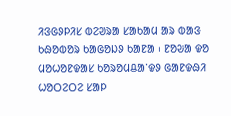ᱤᱝᱜᱽᱞᱤᱥ ᱵᱮᱣᱨᱟ ᱥᱟᱠᱟᱢ ᱟᱨ ᱵᱟᱝ ᱠᱷᱚᱵᱚᱨ ᱠᱟᱜᱚᱡᱽ ᱠᱟᱱᱟ ᱾ ᱱᱚᱶᱟ ᱫᱚ ᱢᱚᱦᱚᱱᱫᱟᱥ ᱠᱚᱨᱚᱢᱪᱟᱸᱫᱽ ᱜᱟᱱᱫᱷᱤ ᱦᱚᱛᱮᱛᱮ ᱥᱟᱞ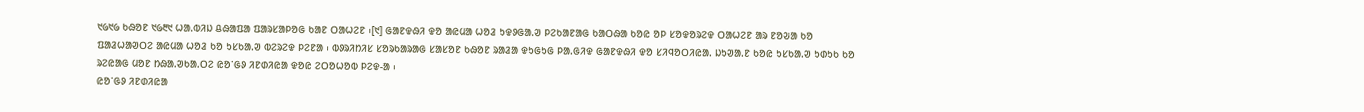᱑᱙᱑᱙ ᱠᱷᱚᱱ ᱑᱙᱓᱑ ᱦᱟ.ᱵᱤᱡ ᱪᱷᱟᱯᱟ ᱯᱟᱨᱥᱟᱞᱚᱜ ᱠᱟᱱ ᱛᱟᱦᱮᱱ ᱾[᱑] ᱜᱟᱱᱫᱷᱤ ᱫᱚ ᱟᱭᱢᱟ ᱦᱚᱲ ᱩᱫᱽᱜᱟ.ᱣ ᱞᱮᱠᱟᱱᱟᱜ ᱠᱟᱛᱷᱟ ᱠᱚᱭ ᱚᱞ ᱥᱚᱫᱚᱨᱮᱫ ᱛᱟᱦᱮᱱ ᱟᱨ ᱱᱚᱶᱟ ᱠᱚ ᱯᱟᱲᱦᱟᱣᱛᱮ ᱟᱭᱢᱟ ᱦᱚᱲ ᱠᱚ ᱩᱥᱠᱟ.ᱣ ᱵᱮᱨᱮᱫ ᱞᱮᱱᱟ ᱾ ᱵᱽᱨᱤᱴᱤᱥ ᱥᱚᱨᱠᱟᱨᱟᱜ ᱥᱟᱥᱚᱱ ᱠᱷᱚᱱ ᱨᱟᱲᱟ ᱫᱩᱜᱩᱜ ᱞᱟ.ᱜᱤᱫ ᱜᱟᱱᱫᱷᱤ ᱫᱚ ᱥᱤᱧᱚᱛᱤᱭᱟ. ᱡᱩᱣᱟ.ᱱ ᱠᱚᱭ ᱩᱥᱠᱟ.ᱣ ᱩᱰᱩᱠ ᱠᱚ ᱨᱮᱭᱟᱜ ᱢᱚᱱ ᱴᱷᱟ.ᱣᱠᱟ.ᱛᱮ ᱭᱚᱸᱜᱽ ᱤᱱᱰᱤᱭᱟ ᱫᱚᱭ ᱮᱛᱚᱦᱚᱵ ᱞᱮᱫ-ᱟ ᱾
ᱭᱚᱸᱜᱽ ᱤᱱᱰᱤᱭᱟ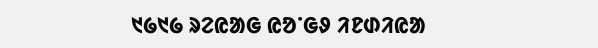᱑᱙᱑᱙ ᱨᱮᱭᱟᱜ ᱭᱚᱸᱜᱽ ᱤᱱᱰᱤᱭᱟ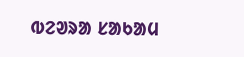ᱵᱮᱣᱨᱟ ᱥᱟᱠᱟᱢ